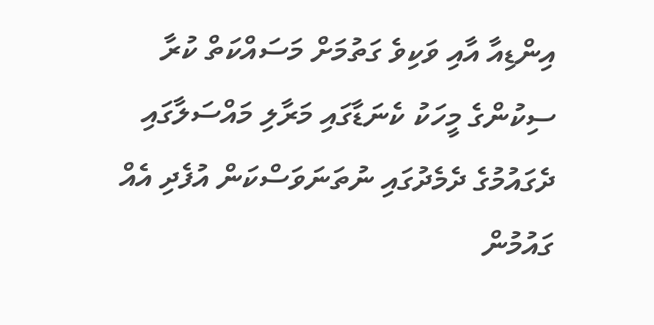އިންޑިއާ އާއި ވަކިވެ ގަތުމަށް މަސައްކަތް ކުރާ ސިކުންގެ މީހަކު ކެނަޑާގައި މަރާލި މައްސަލާގައި ދެގައުމުގެ ދެމެދުގައި ނުތަނަވަސްކަން އުފެދި އެއް ގައުމުން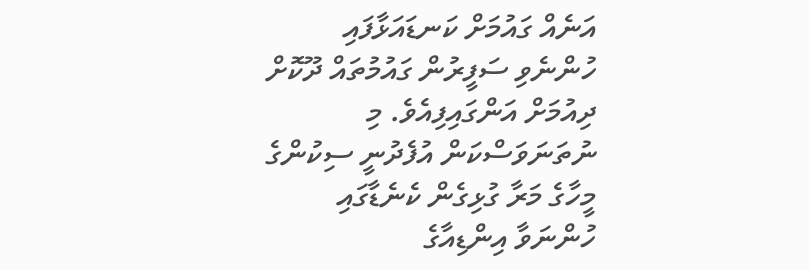އަނެއް ގައުމަށް ކަނޑައަޅާފައި ހުންނެވި ސަފީރުން ގައުމުތައް ދޫކޮށް ދިއުމަށް އަންގައިފިއެވެ. މި ނުތަނަވަސްކަން އުފެދުނީ ސިކުންގެ މީހާގެ މަރާ ގުޅިގެން ކެނެޑާގައި ހުންނަވާ އިންޑިއާގެ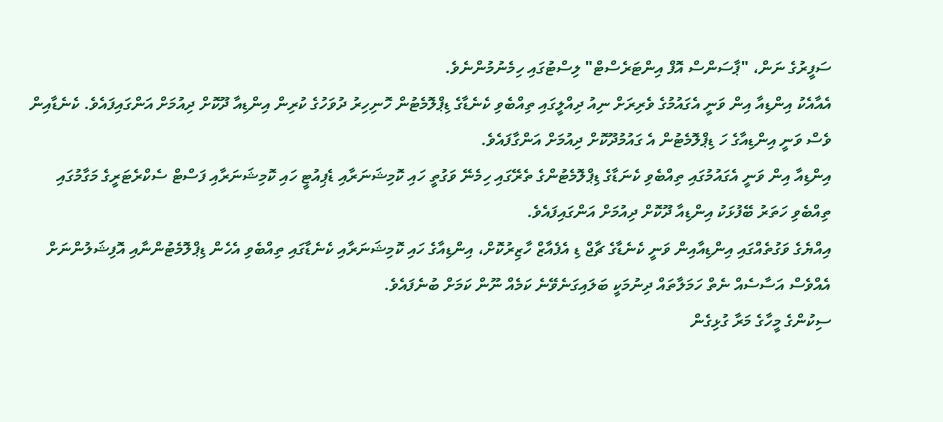ސަފީރުގެ ނަން، "ޕާސަންސް އޮފް އިންޓަރެސްޓް" ލިސްޓުގައި ހިމެނުމުންނެވެ.
އެއާއެކު އިންޑިއާ އިން ވަނީ އެގައުމުގެ ވެރިރަށް ނިއު ދިއްލީގައި ތިއްބެވި ކެނެޑާގެ ޑިޕްލޮމެޓުން ހޮނިހިރު ދުވަހުގެ ކުރިން އިންޑިއާ ދޫކޮށް ދިއުމަށް އަންގައިފައެވެ. ކެނެޑާއިން ވެސް ވަނީ އިންޑިއާގެ ހަ ޑިޕްލޮމެޓުން އެ ގައުމުދޫކޮށް ދިއުމަށް އަންގާފައެވެ.
އިންޑިއާ އިން ވަނީ އެގައުމުގައި ތިއްބެވި ކެނަޑާގެ ޑިޕްލޮމެޓުންގެ ތެރޭގައި ހިމެނޭ ވަގުތީ ހައި ކޮމިޝަނަރާއި ޑެޕިއުޓީ ހައި ކޮމިޝަނަރާއި ފަސްޓް ސެކްރެޓަރީގެ މަގާމުގައި ތިއްބެވި ހަތަރު ބޭފުޅަކު އިންޑިއާ ދޫކޮށް ދިއުމަށް އަންގައިފައެވެ.
އިއްޔެގެ ވަގުތެއްގައި އިންޑިއާއިން ވަނީ ކެނެޑާގެ ޗާޖް ޑި އެފެއާޒް ހާޒިރުކޮށް، އިންޑިއާގެ ހައި ކޮމިޝަނަރާއި ކެނެޑާގައި ތިއްބެވި އެހެން ޑިޕްލޮމެޓުންނާއި އޮފިޝަލުންނަށް އެއްވެސް އަސާސެއް ނެތް ހަމަލާތައް ދިނުމަކީ ބަލައިގަނެވޭނެ ކަމެއް ނޫން ކަމަށް ބުނެފައެވެ.
ސިކުންގެ މީހާގެ މަރާ ގުޅިގެން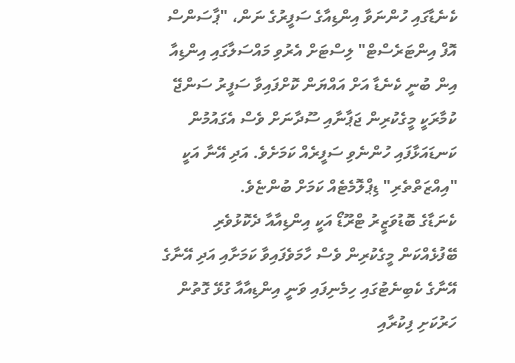ކެނެޑާގައި ހުންނަވާ އިންޑިއާގެ ސަފީރުގެ ނަން، "ޕާސަންސް އޮފް އިންޓަރެސްޓް" ލިސްޓަށް އެރުވި މައްސަލާގައި އިންޑިއާ އިން ބުނީ ކެނެޑާ އަށް އައްޔަން ކޮށްފައިވާ ސަފީރު ސަންޖޭ ކުމާރަކީ މީގެކުރިން ޖަޕާނާއި ސޫދާނަށް ވެސް އެގައުމުން ކަނޑައަޅާފައި ހުންނެވި ސަފީރެއް ކަމަށެވެ. އަދި އޭނާ އަކީ "އިއްޒަތްތެރި" ޑިޕްލޮމެޓެއް ކަމަށް ބުންޏެވެ.
ކެނަޑާގެ ބޮޑުވަޒީރު ޓްރޫޑޯ އަކީ އިންޑިއާއާ ދެކޮޅުވެރި ބޭފުޅެއްކަން މީގެކުރިން ވެސް ހާމަވެފައިވާ ކަމަށާއި އަދި އޭނާގެ އޭނާގެ ކެބިނެޓުގައި ހިމެނިފައި ވަނީ އިންޑިއާއާ ގުޅޭ ގޮތުން ހަރުކަށި ފިކުރާއި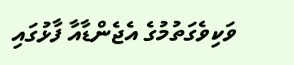ވަކިވެގަތުމުގެ އެޖެންޑާއާ ފާޅުގައި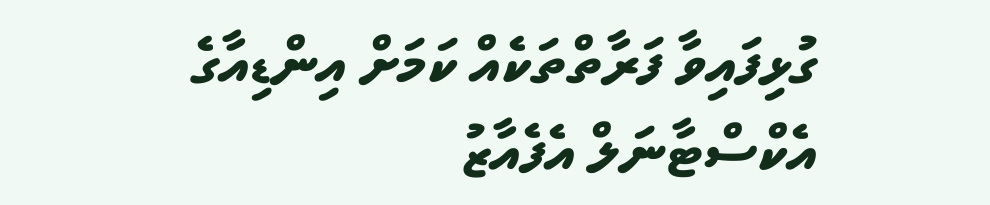ގުޅިފައިވާ ފަރާތްތަކެއް ކަމަށް އިންޑިއާގެ އެކްސްޓާނަލް އެފެއާޒު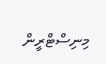މިނިސްޓްރީން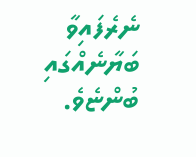ނެރެފައިވާ ބަޔާނެއްގައި ބުންޏެވެ.